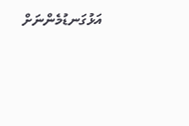އަޅުގަނޑުމެންނަށް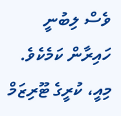ވެސް ލިބުނީ ހައިރާން ކަމެކެވެ. މިއީ، ކުރީގެ ޓޫރިޒަމް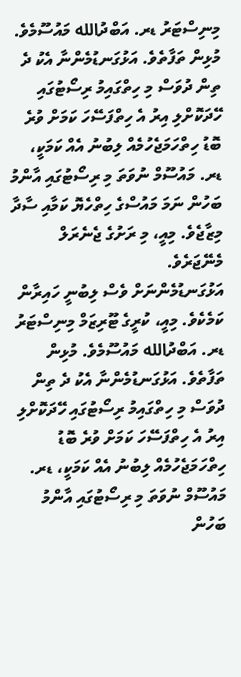މިނިސްޓަރު ޑރ. އަބްދުالله މައުސޫމެވެ. މުޅިން ތަފާތެވެ. އަޅުގަނޑުމެންނާ އެކު ދެ ތިން ދުވަސް މި ހިތްގައިމު ރިސޯޓުގައި ހޭދަކޮށްލި އިރު އެ ހިތްފަސޭހަ ކަމަށް ވުރެ ބޮޑު ހިތްހަމަޖެހުމެއް ލިބުނު އެއް ކަމަކީ، ޑރ. މައުސޫމް ނުވަތަ މި ރިސޯޓުގައި އާންމު ބަހުން ނަމަ މައުސްގެ ހިތްހެޔޮ ކަމާއި ސާދާ މިޒާޖެވެ. މިއީ، މި ރަށުގެ ޖެނެރަލް މެނޭޖަރެވެ.
އަޅުގަނޑުމެންނަށް ވެސް ލިބުނީ ހައިރާން ކަމެކެވެ. މިއީ، ކުރީގެ ޓޫރިޒަމް މިނިސްޓަރު ޑރ. އަބްދުالله މައުސޫމެވެ. މުޅިން ތަފާތެވެ. އަޅުގަނޑުމެންނާ އެކު ދެ ތިން ދުވަސް މި ހިތްގައިމު ރިސޯޓުގައި ހޭދަކޮށްލި އިރު އެ ހިތްފަސޭހަ ކަމަށް ވުރެ ބޮޑު ހިތްހަމަޖެހުމެއް ލިބުނު އެއް ކަމަކީ، ޑރ. މައުސޫމް ނުވަތަ މި ރިސޯޓުގައި އާންމު ބަހުން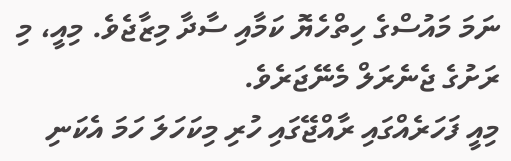ނަމަ މައުސްގެ ހިތްހެޔޮ ކަމާއި ސާދާ މިޒާޖެވެ. މިއީ، މި ރަށުގެ ޖެނެރަލް މެނޭޖަރެވެ.
މިއީ ފަހަރެއްގައި ރާއްޖޭގައި ހުރި މިކަހަލަ ހަމަ އެކަނި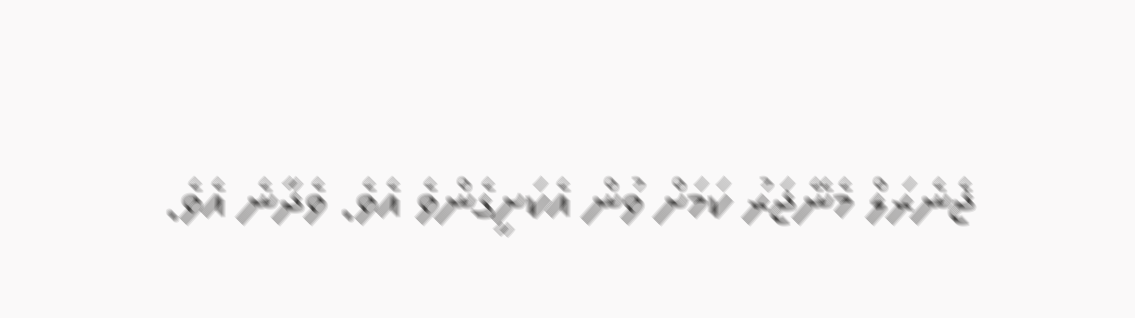ޖެނެރަލް މެނޭޖަރު ކަމަށް ވުން އެކަށީގެންވެ އެވެ. ވެދާނެ އެވެ.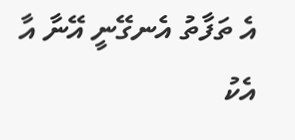އެ ތަފާތު އެނގޭނީ އޭނާ އާ އެކު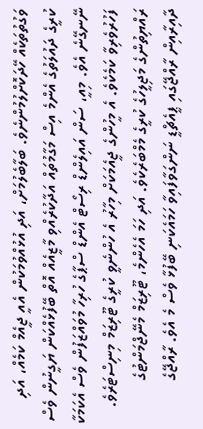ވަގުތުތަކެއް ހޭދަކޮށްލުމުންނެވެ. ބަލާބެލުމަށް، އަދި އުޅުއްވުމަކުން އެއީ ޖީއެމް ކަމެއް، އަދި ކުރީގެ ދައުލަތުގެ އެންމެ އިސް މަގާމުތައް އަދާކުރެއްވި މާޒީއެއް އޮތް ބޭފުޅެއްކަން ޔަގީނުން ވެސް ނޭނގޭނެ އެވެ. މިއީ، ސަން އައިލެންޑް ރިސޯޓް އެންޑް ސްޕާގެ ހުރިހާ މުވައްޒަފުން ވެސް އެކަމަކާ ފަހުރުވެރިވާ ކަމެކެވެ. އެ މީހުންގެ ޖީއެމަކަށް މިހާރު އެ ހުންނެވީ ކުރީގެ ޓޫރިޒަމް މިނިސްޓަރެވެ. ރައްޔިތުންގެ މަޖިލީހުގެ ކުރީގެ މެމްބަރެކެވެ. އަދި ހަމަ އެހެންމެ، ޓޫރިޒަމް މެނޭޖްމަންޓުގެ ދާއިރާއިން ރާއްޖޭގައި ޕީއެޗްޑީ ނަންގަވާފައިވާ ހަމައެކަނި ބޭފުޅާ ވެސް މެ އެވެ. ރާއްޖޭގެ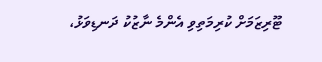ޓޫރިޒަމަށް ކުރިމަތިވި އެންމެ ނާޒުކު ދަނޑިވަޅު،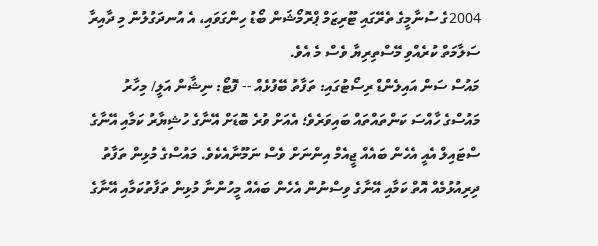2004ގެ ސުނާމީގެ ތެރޭގައި ޓޫރިޒަމް ޕްރޮމޯޝަން ބޯޑު ހިންގަވައި، އެ އުނދަގުލުން މި ދާއިރާ ސަލާމަތް ކުރެއްވި މޭސްތިރިޔާ ވެސް މެ އެވެ.
މައުސް ސަން އައިލެންޑް ރިސޯޓުގައި: ތަފާތު ބޭފުޅެއް -- ފޮޓޯ: ނިޝާން އަލީ/ މިހާރު
މައުސްގެ ހާއްސަ ކަންތައްތައް ބައިވަރެވެ؛ އެއަށް ވުރެ ބޮޑަށް އޭނާގެ ހުޝިޔާރު ކަމާއި އޭނާގެ ސްޓައިލް އެއީ އެހެން ބައެއް ޖީއެމް އިންނަށް ވެސް ނަމޫނާއެކެވެ. މައުސްގެ މުޅިން ތަފާތު ދިރިއުޅުމެއް އޮތް ކަމާއި އޭނާގެ ވިސްނުން އެހެން ބައެއް މީހުންނާ މުޅިން ތަފާތުކަމާއި އޭނާގެ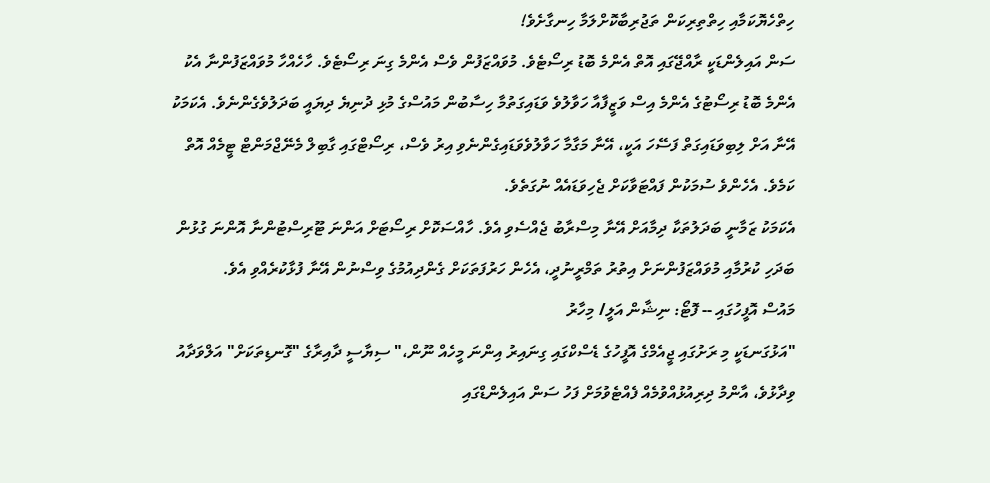ހިތްހެޔޮކަމާއި ހިތްތިރިކަން ތަޖުރިބާކޮށްލަމާ ހިނގާށެވެ!
ސަން އައިލެންޑަކީ ރާއްޖޭގައި އޮތް އެންމެ ބޮޑު ރިސޯޓެވެ. މުވައްޒަފުން ވެސް އެންމެ ގިނަ ރިސޯޓެވެ. ހާހެއްހާ މުވައްޒަފުންނާ އެކު އެންމެ ބޮޑު ރިސޯޓުގެ އެންމެ އިސް ވަޒީފާއާ ހަވާލުވެ ވަޑައިގަތުމާ ހިސާބުން މައުސްގެ މުޅި ދުނިޔެ ދިޔައީ ބަދަލުވެގެންނެވެ. އެކަމަކު އޭނާ އަށް ލިބިވަޑައިގަތް ފަސޭހަ އަކީ، އޭނާ މަގާމާ ހަވާލުވެވަޑައިގެންނެވި އިރު ވެސް، ރިސޯޓްގައި ގާބިލް މެނޭޖްމަންޓް ޓީމެއް އޮތް ކަމެވެ. އެހެންވެ ސުމަކުން ފައްޓަވާކަށް ޖެހިވަޑައެއް ނުގަތެވެ.
އެކަމަކު ޒަމާނީ ބަދަލުތަކާ ދިމާއަށް އޭނާ މިސްރާބު ޖެއްސެވި އެވެ. ހާއްސަކޮށް ރިސޯޓަށް އަންނަ ޓޫރިސްޓުންނާ އޮންނަ ގުޅުން ބަދަހި ކުރުމާއި މުވައްޒަފުންނަށް އިތުރު ތަމްރީނުދީ، އެހެން ހަރުފަތަކަށް ގެންދިއުމުގެ ވިސްނުން އޭނާ ފުޅާކުރެއްވި އެވެ.
މައުސް އޮފީހުގައި -- ފޮޓޯ: ނިޝާން އަލީ/ މިހާރު
"އަޅުގަނޑަކީ މި ރަށުގައި ޖީއެމްގެ އޮފީހުގެ ޑެސްކްގައި ގިނައިރު އިންނަ މީހެއް ނޫން،" ސިޔާސީ ދާއިރާގެ "ގޮނޑިތަކަށް" އަލްވަދާއު ވިދާޅުވެ، އާންމު ދިރިއުޅުއްވުމެއް ފެއްޓެވުމަށް ފަހު ސަން އައިލެންޑްގައި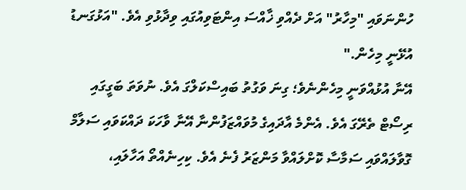ހުންނަވައި "މިހާރު" އަށް ދެއްވި ޚާއްސަ އިންޓަވިއުގައި ވިދާޅުވި އެވެ. "އަޅުގަނޑު އުޅޭނީ މިހެން."
އޭނާ އުޅުއްވަނީ މިހެންނެވެ؛ ގިނަ ވަގުތު ބައިސްކަލްގަ އެވެ. ނުވަތަ ބަގީގައި ރިސޯޓް ތެރޭގަ އެވެ. އެންމެ އާދައިގެ މުވައްޒަފުންނާ އޭނާ ވާހަކަ ދައްކަވައި ސަލާމް ގޮވާލައްވައި ސަމާސާ ކޮށްލައްވާ މަންޒަރު ފެނެ އެވެ. ކިހިނެއްތޯ އަހާލައި،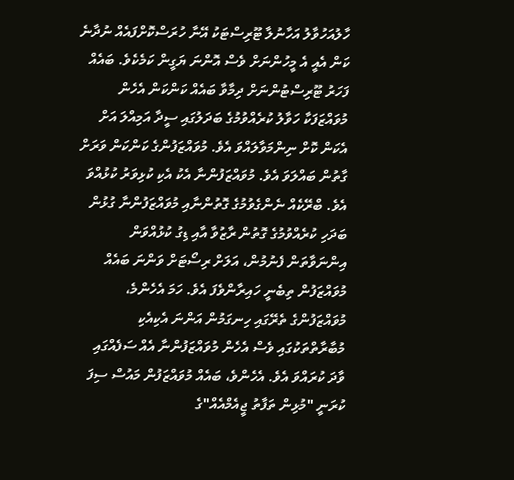ހާލުއަހުވާލު އަހާނުލާ ޓޫރިސްޓަކު އޭނާ ހުރަސްކޮށްފައެއް ނުދާނެ ކަން އެއީ އެ މީހުންނަށް ވެސް އޮންނަ ޔަގީން ކަމެކެވެ. ބައެއް ފަހަރު ޓޫރިސްޓުންނަށް ދިމާވާ ބައެއް ކަންކަން އެހެން މުވައްޒަފަކާ ހަވާލު ކުރެއްވުމުގެ ބަދަލުގައި ސީދާ އަމިއްލަ އަށް އެކަން ކޮށް ނިންމަވާލައްވަ އެވެ. މުވައްޒަފުންގެ ކަންކަން ވަރަށް ގާތުން ބައްލަވަ އެވެ. މުވައްޒަފުންނާ އެކު އެކި ކުޅިވަރު ކުޅުއްވަ އެވެ. ބްރޭކެއް ނެންގެވުމުގެ ގޮތުންނާއި މުވައްޒަފުންނާ ގުޅުން ބަދަހި ކުރެއްވުމުގެ ގޮތުން ރާޒުވާ އާއި ޑިގު ކުޅުއްވަން އިންނަވާތަން ފެނުމުން، އަލަށް ރިސޯޓަށް ވަންނަ ބައެއް މުވައްޒަފުން ތިބެނީ ހައިރާންވެފަ އެވެ. ހަމަ އެހެންމެ، މުވައްޒަފުންގެ ތެރޭގައި ހިނގަމުން އަންނަ އެކިއެކި މުބާރާތްތަކުގައި ވެސް އެހެން މުވައްޒަފުންނާ އެއް ސަފެއްގައި ވާދަ ކުރައްވަ އެވެ. އެހެންވެ، ބައެއް މުވައްޒަފުން މައުސް ސިފަ ކުރަނީ "މުޅިން ތަފާތު ޖީއެމްއެއް"ގެ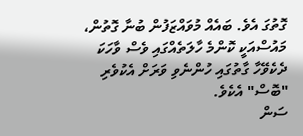ގޮތުގަ އެވެ. ބައެއް މުވައްޒަފުން ބުނާ ގޮތުން، މައުސްއަކީ ކޮންމެ ހާލަތެއްގައި ވެސް ވާހަކަ ދެކެވޭހާ ގާތުގައި ހުންނެވި ވަރަށް އެކުވެރި "ބޮސް" އެކެވެ.
ސަން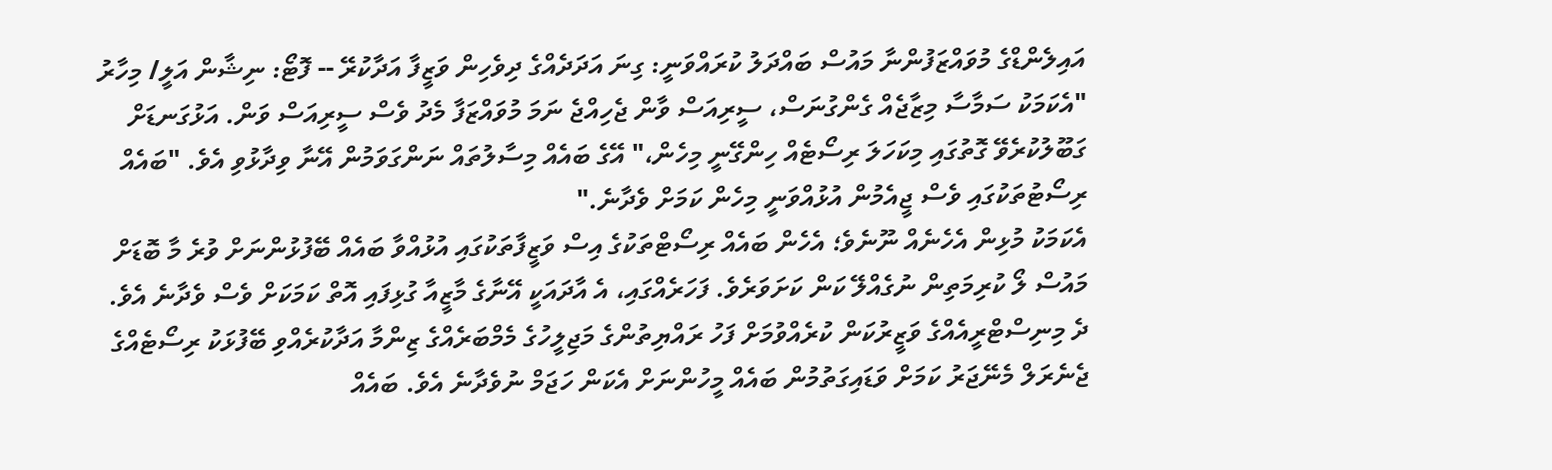އައިލެންޑްގެ މުވައްޒަފުންނާ މައުސް ބައްދަލު ކުރައްވަނީ: ގިނަ އަދަދެއްގެ ދިވެހިން ވަޒީފާ އަދާކުރޭ -- ފޮޓޯ: ނިޝާން އަލީ/ މިހާރު
"އެކަމަކު ސަމާސާ މިޒާޖެއް ގެންގުނަސް، ސީރިއަސް ވާން ޖެހިއްޖެ ނަމަ މުވައްޒަފާ މެދު ވެސް ސީރިއަސް ވަން. އަޅުގަނޑަށް ގަބޫލުކުރެވޭ ގޮތުގައި މިކަހަލަ ރިސޯޓެއް ހިންގޭނީ މިހެން،" އޭގެ ބައެއް މިސާލުތައް ނަންގަވަމުން އޭނާ ވިދާޅުވި އެވެ. "ބައެއް ރިސޯޓުތަކުގައި ވެސް ޖީއެމުން އުޅުއްވަނީ މިހެން ކަމަށް ވެދާނެ."
އެކަމަކު މުޅިން އެހެނެއް ނޫނެވެ؛ އެހެން ބައެއް ރިސޯޓްތަކުގެ އިސް ވަޒީފާތަކުގައި އުޅުއްވާ ބައެއް ބޭފުޅުންނަށް ވުރެ މާ ބޮޑަށް މައުސް ލޯ ކުރިމަތިން ނުގެއްލޭ ކަން ކަށަވަރެވެ. ފަހަރެއްގައި، އެ އާދައަކީ އޭނާގެ މާޒީއާ ގުޅިފައި އޮތް ކަމަކަށް ވެސް ވެދާނެ އެވެ.
ދެ މިނިސްޓްރީއެއްގެ ވަޒީރުކަން ކުރެއްވުމަށް ފަހު ރައްޔިތުންގެ މަޖިލީހުގެ މެމްބަރެއްގެ ޒިންމާ އަދާކުރެއްވި ބޭފުޅަކު ރިސޯޓެއްގެ ޖެނެރަލް މެނޭޖަރު ކަމަށް ވަޑައިގަތުމުން ބައެއް މީހުންނަށް އެކަން ހަޖަމް ނުވެދާނެ އެވެ. ބައެއް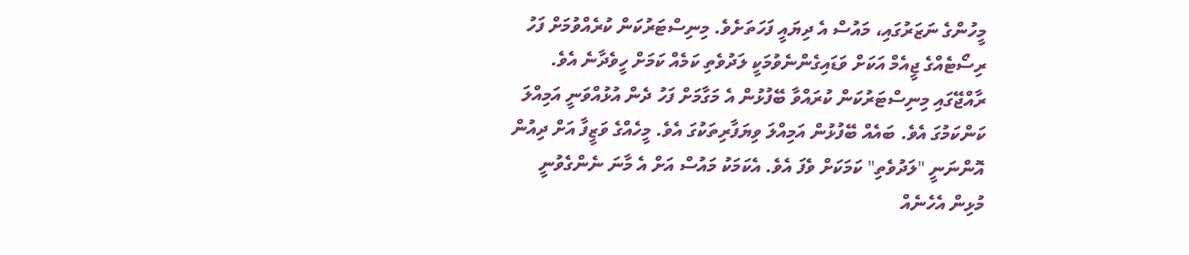މީހުންގެ ނަޒަރުގައި، މައުސް އެ ދިޔައީ ފަހަތަށެވެ. މިނިސްޓަރުކަން ކުރެއްވުމަށް ފަހު ރިސޯޓެއްގެ ޖީއެމް އަކަށް ވަޑައިގެންނެވުމަކީ ލަދުވެތި ކަމެއް ކަމަށް ހީވެދާނެ އެވެ. ރާއްޖޭގައި މިނިސްޓަރުކަން ކުރައްވާ ބޭފުޅުން އެ މަގާމަށް ފަހު ދެން އުޅުއްވަނީ އަމިއްލަ ކަންކަމުގަ އެވެ. ބައެއް ބޭފުޅުން އަމިއްލަ ވިޔަފާރިތަކުގަ އެވެ. މީހެއްގެ ވަޒީފާ އަށް ދިއުން އޮންނަނީ "ލަދުވެތި" ކަމަކަށް ވެފަ އެވެ. އެކަމަކު މައުސް އަށް އެ މާނަ ނެންގެވުނީ މުޅިން އެހެނެއް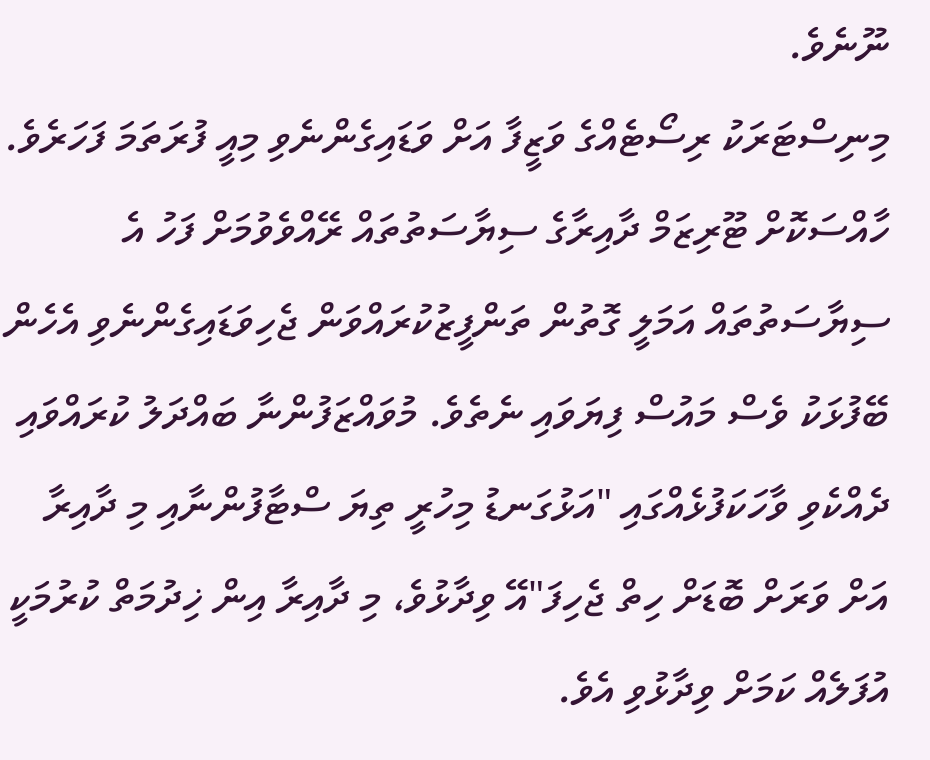ނޫނެވެ.
މިނިސްޓަރަކު ރިސޯޓެއްގެ ވަޒީފާ އަށް ވަޑައިގެންނެވި މިއީ ފުރަތަމަ ފަހަރެވެ. ހާއްސަކޮށް ޓޫރިޒަމް ދާއިރާގެ ސިޔާސަތުތައް ރޭއްވެވުމަށް ފަހު އެ ސިޔާސަތުތައް އަމަލީ ގޮތުން ތަންފީޒުކުރައްވަން ޖެހިވަޑައިގެންނެވި އެހެން ބޭފުޅަކު ވެސް މައުސް ފިޔަވައި ނެތެވެ. މުވައްޒަފުންނާ ބައްދަލު ކުރައްވައި ދެއްކެވި ވާހަކަފުޅެއްގައި "އަޅުގަނޑު މިހުރީ ތިޔަ ސްޓާފުންނާއި މި ދާއިރާ އަށް ވަރަށް ބޮޑަށް ހިތް ޖެހިފަ"އޭ ވިދާޅުވެ، މި ދާއިރާ އިން ޚިދުމަތް ކުރުމަކީ އުފަލެއް ކަމަށް ވިދާޅުވި އެވެ.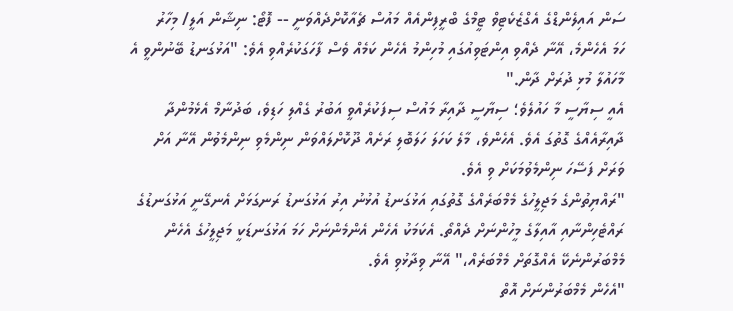ސަން އައިލެންޑްގެ އެގްޒެކެޓިވް ޓީމްގެ ބްރީފިންއެއް މައުސް ޗެއާކޮށްދެއްވަނީ -- ފޮޓޯ: ނިޝާން އަލީ/ މިހާރު
ހަމަ އެހެންމެ، އޭނާ ދެއްވި އިންޓަވިއުގައި މުހިންމު އެހެން ކަމެއް ވެސް ފާހަގަކުރެއްވި އެވެ: "އަޅުގަނޑު ބޭނުންވީ އެ މާހައުލާ މުޅި ދުރަށް ދާން."
އެއީ ސިޔާސީ މާ ހައުލެވެ؛ ސިޔާސީ ދާއިރާ މައުސް ސިފަކުރެއްވީ އަބުރު ގެއްލި ހަޑިވެ، ބަދުނާމް އެޅެމުންދާ ދާއިރާއެއްގެ ގޮތުގަ އެވެ. އެހެންވެ، މާލެ ކަހަލަ ހަލަބޮލި ރަށެއް ދޫކޮށްލައްވަން ނިންމެވި ނިންމެވުން އޭނާ އަށް ވަރަށް ފަސޭހަ ނިންމެވުމަކަށް ވި އެވެ.
"ރައްޔިތުންގެ މަޖިލީހުގެ މެމްބަރެއްގެ ގޮތުގައި އަޅުގަނޑު އުޅުނު އިރު އަޅުގަނޑު ރަނގަޅަށް އެނގޭނީ އަޅުގަނޑުގެ ރައްޓެހިންނާއި އާއިލާގެ މީހުންނަށް ދެއްތޯ. އެކަމަކު އެހެން އެންމެންނަށް ހަމަ އަޅުގަނޑަކީ މަޖިލީހުގެ އެހެން މެމްބަރުންނެކޭ އެއްގޮތަށް މެމްބަރެއް،" އޭނާ ވިދާޅުވި އެވެ.
"އެހެން މެމްބަރުންނަށް އޮތް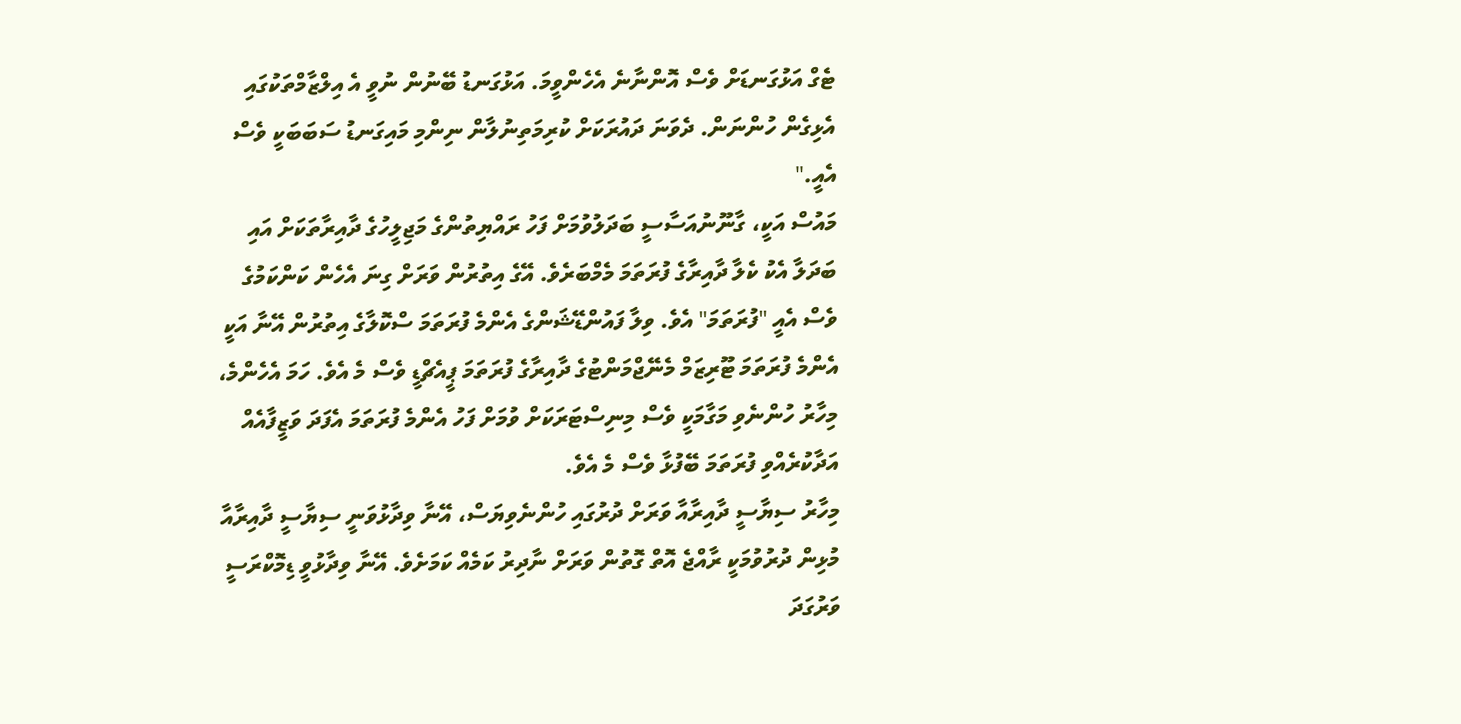ޓެގް އަޅުގަނޑަށް ވެސް އޮންނާނެ އެހެންވީމަ. އަޅުގަނޑު ބޭނުން ނުވީ އެ އިލްޒާމްތަކުގައި އެޅިގެން ހުންނަން. ދެވަނަ ދައުރަކަށް ކުރިމަތިނުލާން ނިންމި މައިގަނޑު ސަބަބަކީ ވެސް އެއީ."
މައުސް އަކީ، ގާނޫނުއަސާސީ ބަދަލުވުމަށް ފަހު ރައްޔިތުންގެ މަޖިލީހުގެ ދާއިރާތަކަށް އައި ބަދަލާ އެކު ކެލާ ދާއިރާގެ ފުރަތަމަ މެމްބަރެވެ. އޭގެ އިތުރުން ވަރަށް ގިނަ އެހެން ކަންކަމުގެ ވެސް އެއީ "ފުރަތަމަ" އެވެ. ވިލާ ފައުންޑޭޝަންގެ އެންމެ ފުރަތަމަ ސްކޮލާގެ އިތުރުން އޭނާ އަކީ އެންމެ ފުރަތަމަ ޓޫރިޒަމް މެނޭޖްމަންޓުގެ ދާއިރާގެ ފުރަތަމަ ޕީއެޗްޑީ ވެސް މެ އެވެ. ހަމަ އެހެންމެ، މިހާރު ހުންނެވި މަގާމަކީ ވެސް މިނިސްޓަރަކަށް ވުމަށް ފަހު އެންމެ ފުރަތަމަ އެފަދަ ވަޒީފާއެއް އަދާކުރެއްވި ފުރަތަމަ ބޭފުޅާ ވެސް މެ އެވެ.
މިހާރު ސިޔާސީ ދާއިރާއާ ވަރަށް ދުރުގައި ހުންނެވިޔަސް، އޭނާ ވިދާޅުވަނީ ސިޔާސީ ދާއިރާއާ މުޅިން ދުރުވުމަކީ ރާއްޖެ އޮތް ގޮތުން ވަރަށް ނާދިރު ކަމެއް ކަމަށެވެ. އޭނާ ވިދާޅުވީ ޑިމޮކްރަސީ ވަރުގަދަ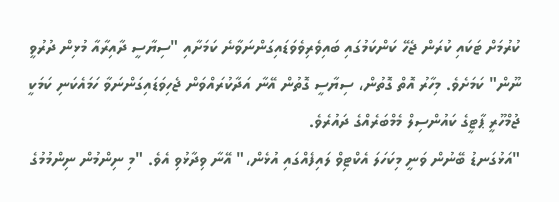ކުރުމަށް ޓަކައި ކުރަން ޖެހޭ ކަންކަމުގައި ބައިވެރިވެވަޑައިގަންނަވާނެ ކަމަށާއި "ސިޔާސީ ދާއިރާއާ މުޅިން ދުރުވީ ނޫން" ކަމަށެވެ. މިހާރު އޮތް ގޮތުން، ސިޔާސީ ގޮތުން އޭނާ އަދާކުރައްވަން ޖެހިވަޑައިގަންނަވާ ހަމައެކަނި ކަމަކީ ޖުމްހޫރީ ޕާޓީގެ ކައުންސިލް މެމްބަރެއްގެ ދައުރެވެ.
"އަޅުގަނޑު ބޭނުން ވަނީ މިކަހަލަ އެކްޓިވް ލައިފެއްގައި އުޅެން،" އޭނާ ވިދާޅުވި އެވެ. "މި ނިންމުން ނިންމުމުގެ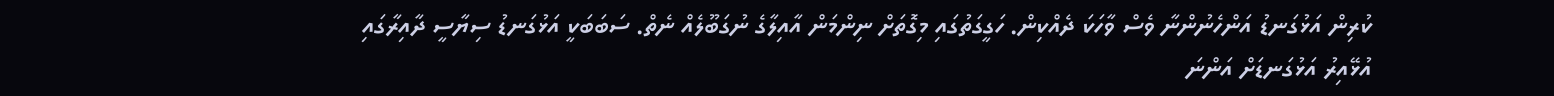ކުރިން އަޅުގަނޑު އަންހެނުންނާ ވެސް ވާހަކަ ދެއްކިން. ހަގީގަތުގައި މިގޮތަށް ނިންމަން އާއިލާގެ ނުގަބޫލެއް ނެތް. ސަބަބަކީ އަޅުގަނޑު ސިޔާސީ ދާއިރާގައި އުޅޭއިރު އަޅުގަނޑަށް އަންނަ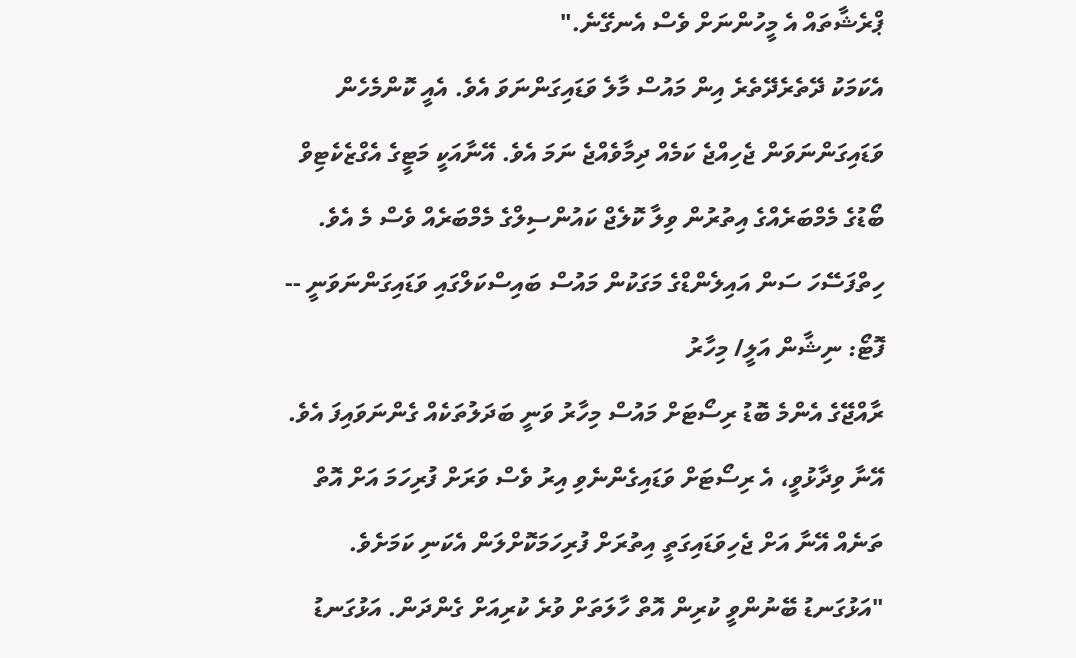ޕްރެޝާތައް އެ މީހުންނަށް ވެސް އެނގޭނެ."
އެކަމަކު ދޭތެރެދޭތެރެ އިން މައުސް މާލެ ވަޑައިގަންނަވަ އެވެ. އެއީ ކޮންމެހެން ވަޑައިގަންނަވަން ޖެހިއްޖެ ކަމެއް ދިމާވެއްޖެ ނަމަ އެވެ. އޭނާއަކީ މަޓީގެ އެގްޒެކެޓިވް ބޯޑުގެ މެމްބަރެއްގެ އިތުރުން ވިލާ ކޮލެޖް ކައުންސިލްގެ މެމްބަރެއް ވެސް މެ އެވެ.
ހިތްފަސޭހަ ސަން އައިލެންޑްގެ މަގަކުން މައުސް ބައިސްކަލްގައި ވަޑައިގަންނަވަނީ -- ފޮޓޯ: ނިޝާން އަލީ/ މިހާރު
ރާއްޖޭގެ އެންމެ ބޮޑު ރިސޯޓަށް މައުސް މިހާރު ވަނީ ބަދަލުތަކެއް ގެންނަވައިފަ އެވެ. އޭނާ ވިދާޅުވީ، އެ ރިސޯޓަށް ވަޑައިގެންނެވި އިރު ވެސް ވަރަށް ފުރިހަމަ އަށް އޮތް ތަނެއް އޭނާ އަށް ޖެހިވަޑައިގަތީ އިތުރަށް ފުރިހަމަކޮށްލަން އެކަނި ކަމަށެވެ.
"އަޅުގަނޑު ބޭނުންވީ ކުރިން އޮތް ހާލަތަށް ވުރެ ކުރިއަށް ގެންދަން. އަޅުގަނޑު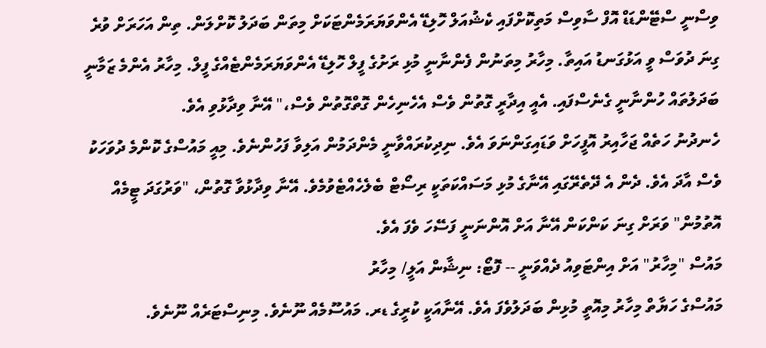ވިސްނީ ސްޓޭންޑަޑް އޮފް ސާވިސް މަތިކޮށްފައި ކެޝުއަލް ހޮލިޑޭ އެންވަޔަރަމެންޓަކަށް މިތަން ބަދަލު ކޮށްލަން. ތިން އަހަރަށް ވުރެ ގިނަ ދުވަސް ވީ އަޅުގަނޑު އައިތާ. މިހާރު މިތަނުން ފެންނާނީ މުޅި ރަށުގެ ފީލް ހޮލިޑޭ އެންވަޔަރަމެންޓެއްގެ ފީލް. މިހާރު އެންމެ ޒަމާނީ ބަދަލުތައް ހުންނާނީ ގެނެސްފައި. އެއީ އިދާރީ ގޮތުން ވެސް އެހެނިހެން ގޮތްގޮތުން ވެސް،" އޭނާ ވިދާޅުވި އެވެ.
ހެނދުނު ހަތެއް ޖަހާއިރު އޮފީހަށް ވަޑައިގަންނަވަ އެވެ. ނިދިކުރައްވާނީ މެންދަމުން އަލިވާ ފަހުންނެވެ. މިއީ މައުސްގެ ކޮންމެ ދުވަހަކު ވެސް އާދަ އެވެ. ދެން އެ ދޭތެރޭގައި އޭނާގެ މުޅި މަސައްކަތަކީ ރިސޯޓް ބެލެހެއްޓެވުމެވެ. އޭނާ ވިދާޅުވާ ގޮތުން، "ވަރުގަދަ ޓީމެއް އޮތުމުން" ވަރަށް ގިނަ ކަންކަން އޭނާ އަށް އޮންނަނީ ފަސޭހަ ވެފަ އެވެ.
މައުސް "މިހާރު" އަށް އިންޓަވިއު ދެއްވަނީ -- ފޮޓޯ: ނިޝާން އަލީ/ މިހާރު
މައުސްގެ ހަޔާތް މިހާރު މިއޮތީ މުޅިން ބަދަލުވެފަ އެވެ. އޭނާއަކީ ކުރީގެ ޑރ. މައުސޫމެއް ނޫނެވެ. މިނިސްޓަރެއް ނޫނެވެ.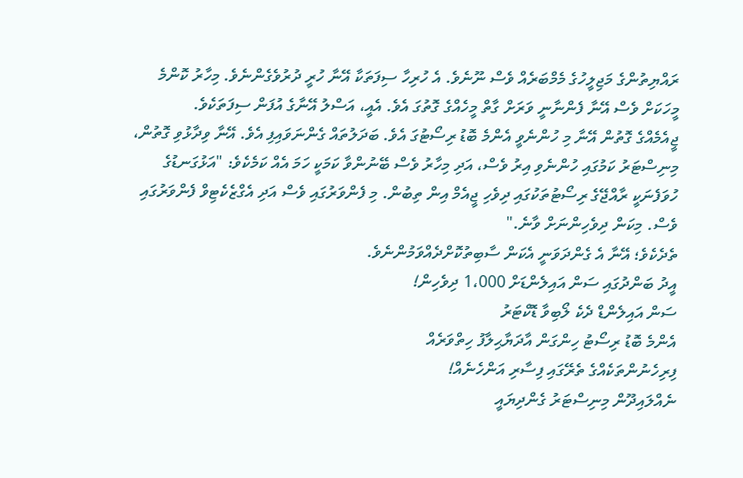ރައްޔިތުންގެ މަޖިލީހުގެ މެމްބަރެއް ވެސް ނޫނެވެ. އެ ހުރިހާ ސިފަތަކާ އޭނާ ހުރީ ދުރުވެގެންނެވެ. މިހާރު ކޮންމެ މީހަކަށް ވެސް އޭނާ ފެންނާނީ ވަރަށް ގާތް މީހެއްގެ ގޮތުގަ އެވެ. އެއީ، އަސްލު އޭނާގެ އުފަން ސިފަތަކެވެ.
ޖީއެމެއްގެ ގޮތުން އޭނާ މި ހުންނެވީ އެންމެ ބޮޑު ރިސޯޓުގަ އެވެ. ބަދަލުތައް ގެންނަވައިފި އެވެ. އޭނާ ވިދާޅުވި ގޮތުން، މިނިސްޓަރު ކަމުގައި ހުންނެވި އިރު ވެސް، އަދި މިހާރު ވެސް ބޭނުންވާ ކަމަކީ ހަމަ އެއް ކަމެކެވެ: "އަޅުގަނޑުގެ ހުވަފެނަކީ ރާއްޖޭގެ ރިސޯޓުތަކުގައި ދިވެހި ޖީއެމް އިން ތިބުން. މި ފެންވަރުގައި ވެސް އަދި އެގްޒެކެޓިވް ފެންވަރުގައި ވެސް. މިކަން ދިވެހިންނަށް ވާނެ."
ތެދެކެވެ؛ އޭނާ އެ ގެންދަވަނީ އެކަން ސާބިތުކޮށްދެއްވަމުންނެވެ.
އީދު ބަންދުގައި ސަން އައިލެންޑަށް 1،000 ދިވެހިން!
ސަން އައިލެންޑް ދެކެ ލޯބިވާ ޑޮކްޓަރު
އެންމެ ބޮޑު ރިސޯޓު ހިންގަން އާދަޔާޙިލާފު ހިތްވަރެއް
ފިރިހެނުންތަކެއްގެ ތެރޭގައި ފިސާރި އަންހެނެއް!
ނެއްލައިދޫން މިނިސްޓަރު ގެންދިޔައީ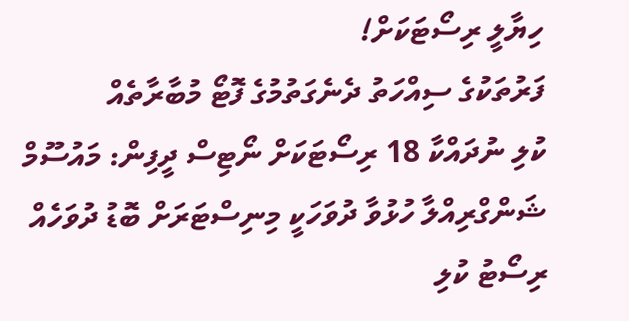ހިޔާލީ ރިސޯޓަކަށް!
ފަރުތަކުގެ ސިއްހަތު ދެނެގަތުމުގެ ފޮޓޯ މުބާރާތެއް
ކުލި ނުދައްކާ 18 ރިސޯޓަކަށް ނޯޓިސް ދީފިން: މައުސޫމް
ޝަންގްރިއްލާ ހުޅުވާ ދުވަހަކީ މިނިސްޓަރަށް ބޮޑު ދުވަހެއް
ރިސޯޓު ކުލި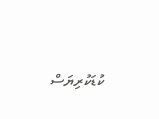ކުޑަކުރިޔަސް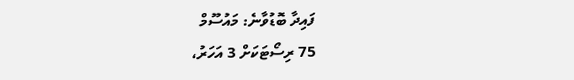ފައިދާ ބޮޑުވާނެ: މައުސޫމް
75 ރިސޯޓަކަށް 3 އަހަރު،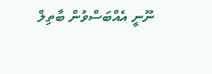ނޫނީ އެއްބަސްވުން ބާތިލް